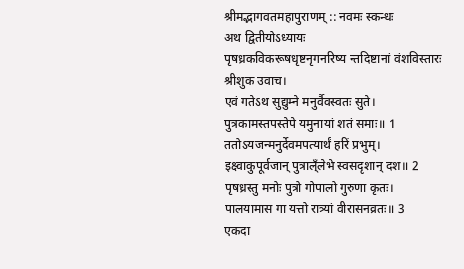श्रीमद्भागवतमहापुराणम् :: नवमः स्कन्धः
अथ द्वितीयोऽध्यायः
पृषध्रकविकरूषधृष्टनृगनरिष्य न्तदिष्टानां वंशविस्तारः
श्रीशुक उवाच।
एवं गतेऽथ सुद्युम्ने मनुर्वैवस्वतः सुते।
पुत्रकामस्तपस्तेपे यमुनायां शतं समाः॥ 1
ततोऽयजन्मनुर्देवमपत्यार्थं हरिं प्रभुम्।
इक्ष्वाकुपूर्वजान् पुत्राल्ँलेभे स्वसदृशान् दश॥ 2
पृषध्रस्तु मनोः पुत्रो गोपालो गुरुणा कृतः।
पालयामास गा यत्तो रात्र्यां वीरासनव्रतः॥ 3
एकदा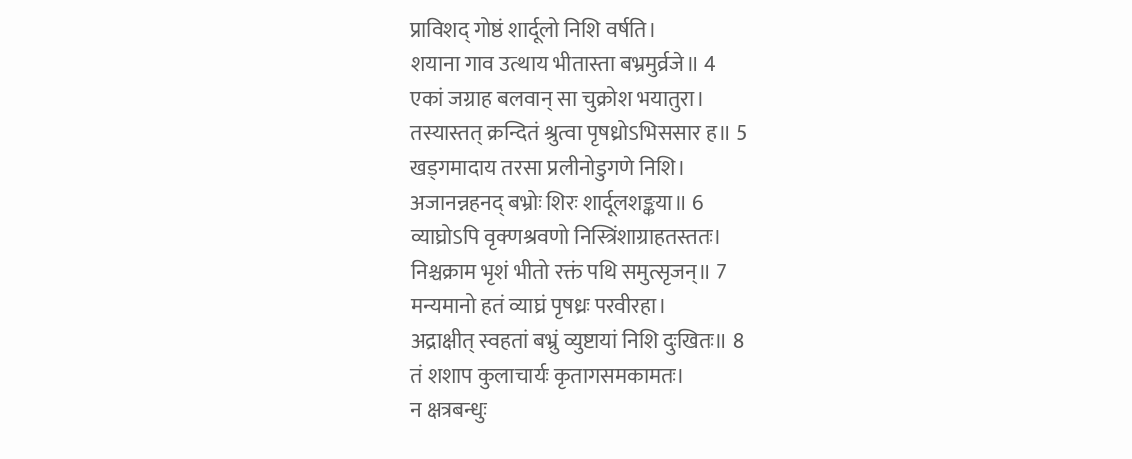प्राविशद् गोष्ठं शार्दूलो निशि वर्षति।
शयाना गाव उत्थाय भीतास्ता बभ्रमुर्व्रजे॥ 4
एकां जग्राह बलवान् सा चुक्रोश भयातुरा।
तस्यास्तत् क्रन्दितं श्रुत्वा पृषध्रोऽभिससार ह॥ 5
खड्गमादाय तरसा प्रलीनोडुगणे निशि।
अजानन्नहनद् बभ्रोः शिरः शार्दूलशङ्कया॥ 6
व्याघ्रोऽपि वृक्णश्रवणो निस्त्रिंशाग्राहतस्ततः।
निश्चक्राम भृशं भीतो रक्तं पथि समुत्सृजन्॥ 7
मन्यमानो हतं व्याघ्रं पृषध्रः परवीरहा।
अद्राक्षीत् स्वहतां बभ्रुं व्युष्टायां निशि दुःखितः॥ 8
तं शशाप कुलाचार्यः कृतागसमकामतः।
न क्षत्रबन्धुः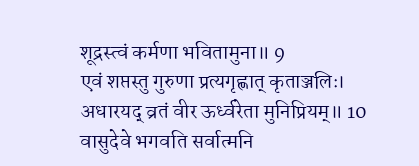शूद्रस्त्वं कर्मणा भवितामुना॥ 9
एवं शप्तस्तु गुरुणा प्रत्यगृह्णात् कृताञ्जलिः।
अधारयद् व्रतं वीर ऊर्ध्वरेता मुनिप्रियम्॥ 10
वासुदेवे भगवति सर्वात्मनि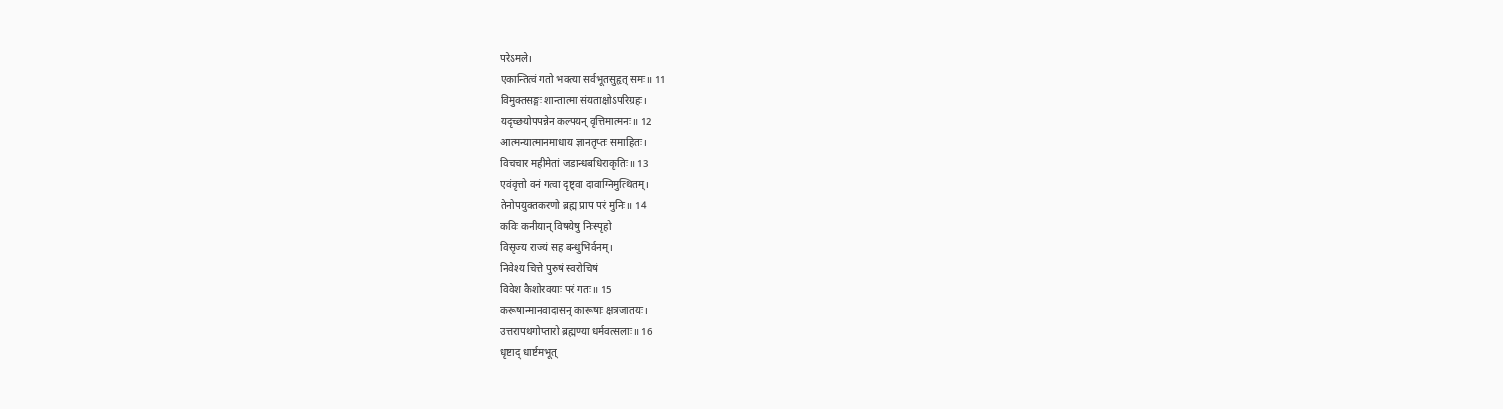परेऽमले।
एकान्तित्वं गतो भक्त्या सर्वभूतसुहृत् समः॥ 11
विमुक्तसङ्गः शान्तात्मा संयताक्षोऽपरिग्रहः।
यदृच्छयोपपन्नेन कल्पयन् वृत्तिमात्मनः॥ 12
आत्मन्यात्मानमाधाय ज्ञानतृप्तः समाहितः।
विचचार महीमेतां जडान्धबधिराकृतिः॥ 13
एवंवृत्तो वनं गत्वा दृष्ट्वा दावाग्निमुत्थितम्।
तेनोपयुक्तकरणो ब्रह्म प्राप परं मुनिः॥ 14
कविः कनीयान् विषयेषु निःस्पृहो
विसृज्य राज्यं सह बन्धुभिर्वनम्।
निवेश्य चित्ते पुरुषं स्वरोचिषं
विवेश कैशोरवयाः परं गतः॥ 15
करूषान्मानवादासन् कारूषाः क्षत्रजातयः।
उत्तरापथगोप्तारो ब्रह्मण्या धर्मवत्सलाः॥ 16
धृष्टाद् धार्ष्टमभूत्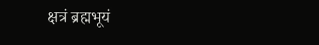क्षत्रं ब्रह्मभूयं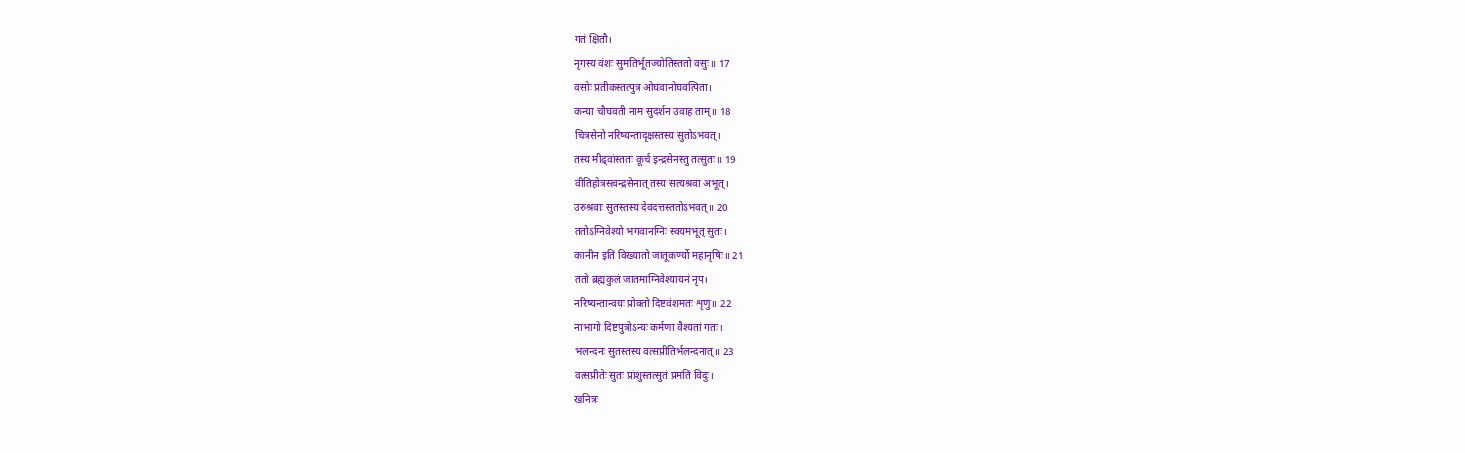गतं क्षितौ।
नृगस्य वंशः सुमतिर्भूतज्योतिस्ततो वसुः॥ 17
वसोः प्रतीकस्तत्पुत्र ओघवानोघवत्पिता।
कन्या चौघवती नाम सुदर्शन उवाह ताम्॥ 18
चित्रसेनो नरिष्यन्तादृक्षस्तस्य सुतोऽभवत्।
तस्य मीढ्वांस्ततः कूर्च इन्द्रसेनस्तु तत्सुतः॥ 19
वीतिहोत्रस्त्वन्द्रसेनात् तस्य सत्यश्रवा अभूत्।
उरुश्रवाः सुतस्तस्य देवदत्तस्ततोऽभवत्॥ 20
ततोऽग्निवेश्यो भगवानग्निः स्वयमभूत् सुतः।
कानीन इति विख्यातो जातूकर्ण्यो महानृषिः॥ 21
ततो ब्रह्मकुलं जातमाग्निवेश्यायनं नृप।
नरिष्यन्तान्वयः प्रोक्तो दिष्टवंशमतः शृणु॥ 22
नाभागो दिष्टपुत्रोऽन्यः कर्मणा वैश्यतां गतः।
भलन्दनः सुतस्तस्य वत्सप्रीतिर्भलन्दनात्॥ 23
वत्सप्रीतेः सुतः प्रांशुस्तत्सुतं प्रमतिं विदुः।
खनित्रः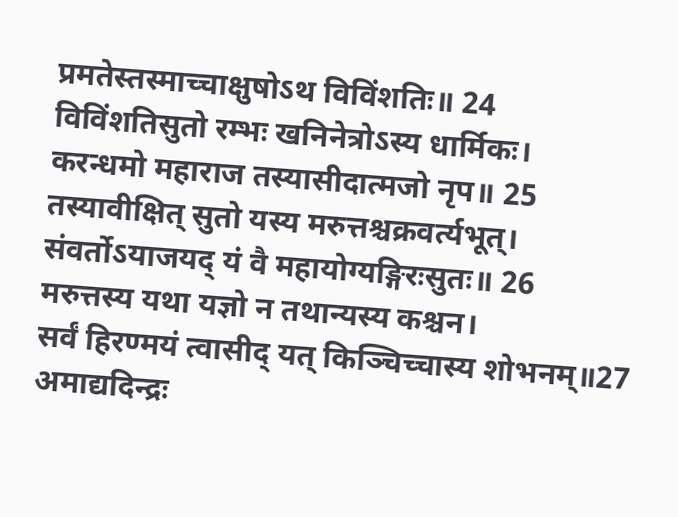प्रमतेस्तस्माच्चाक्षुषोऽथ विविंशतिः॥ 24
विविंशतिसुतो रम्भः खनिनेत्रोऽस्य धार्मिकः।
करन्धमो महाराज तस्यासीदात्मजो नृप॥ 25
तस्यावीक्षित् सुतो यस्य मरुत्तश्चक्रवर्त्यभूत्।
संवर्तोऽयाजयद् यं वै महायोग्यङ्गिरःसुतः॥ 26
मरुत्तस्य यथा यज्ञो न तथान्यस्य कश्चन।
सर्वं हिरण्मयं त्वासीद् यत् किञ्चिच्चास्य शोभनम्॥27
अमाद्यदिन्द्रः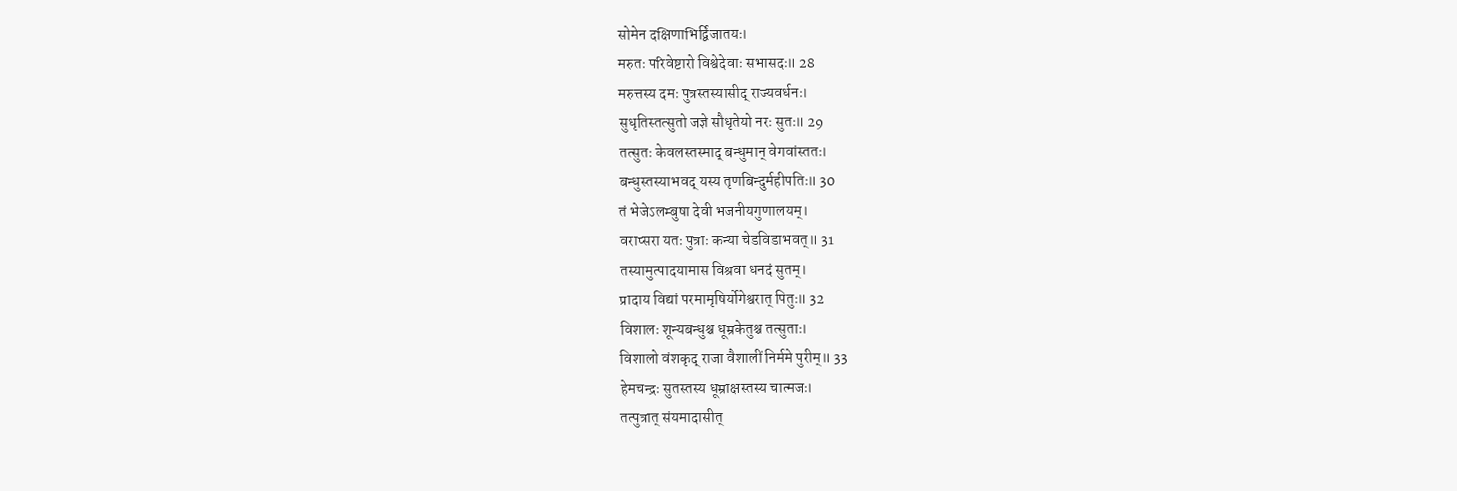सोमेन दक्षिणाभिर्द्विजातयः।
मरुतः परिवेष्टारो विश्वेदेवाः सभासदः॥ 28
मरुत्तस्य दमः पुत्रस्तस्यासीद् राज्यवर्धनः।
सुधृतिस्तत्सुतो जज्ञे सौधृतेयो नरः सुतः॥ 29
तत्सुतः केवलस्तस्माद् बन्धुमान् वेगवांस्ततः।
बन्धुस्तस्याभवद् यस्य तृणबिन्दुर्महीपतिः॥ 30
तं भेजेऽलम्बुषा देवी भजनीयगुणालयम्।
वराप्सरा यतः पुत्राः कन्या चेडविडाभवत्॥ 31
तस्यामुत्पादयामास विश्रवा धनदं सुतम्।
प्रादाय विद्यां परमामृषिर्योगेश्वरात् पितुः॥ 32
विशालः शून्यबन्धुश्च धूम्रकेतुश्च तत्सुताः।
विशालो वंशकृद् राजा वैशालीं निर्ममे पुरीम्॥ 33
हेमचन्द्रः सुतस्तस्य धूम्राक्षस्तस्य चात्मजः।
तत्पुत्रात् संयमादासीत्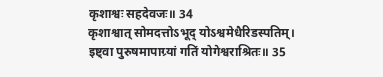कृशाश्वः सहदेवजः॥ 34
कृशाश्वात् सोमदत्तोऽभूद् योऽश्वमेधैरिडस्पतिम्।
इष्ट्वा पुरुषमापाग्र्यां गतिं योगेश्वराश्रितः॥ 35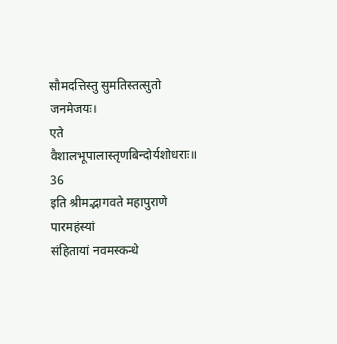सौमदत्तिस्तु सुमतिस्तत्सुतो जनमेजयः।
एते वैशालभूपालास्तृणबिन्दोर्यशोधराः॥ 36
इति श्रीमद्भागवते महापुराणे पारमहंस्यां
संहितायां नवमस्कन्धे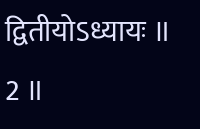द्वितीयोऽध्यायः ॥ 2 ॥